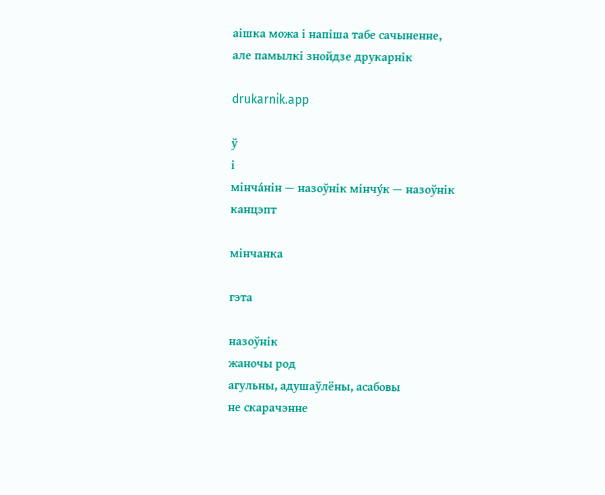аішка можа і напіша табе сачыненне,
але памылкі знойдзе друкарнік

drukarnik.app

ў
і
мінча́нін — назоўнік мінчу́к — назоўнік
канцэпт

мінчанка

гэта

назоўнік
жаночы род
агульны, адушаўлёны, асабовы
не скарачэнне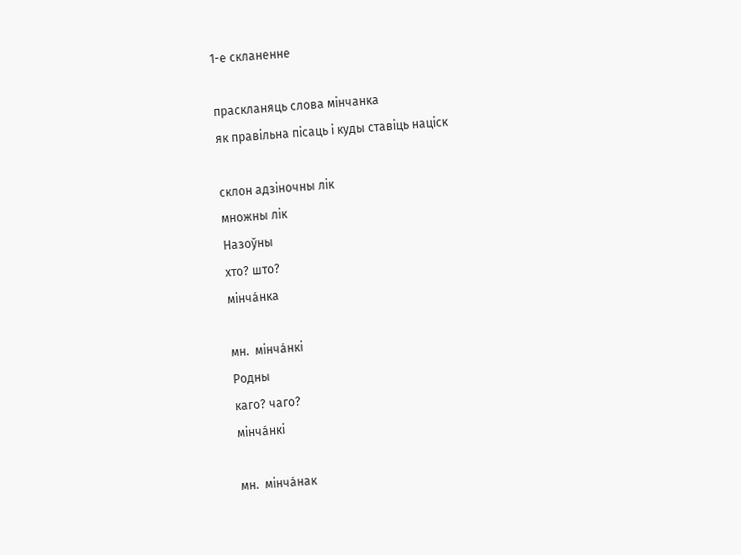1-е скланенне

праскланяць слова мінчанка
як правільна пісаць і куды ставіць націск

склон адзіночны лік
множны лік
Назоўны
хто? што?
мінча́нка

мн.  мінча́нкі
Родны
каго? чаго?
мінча́нкі

мн.  мінча́нак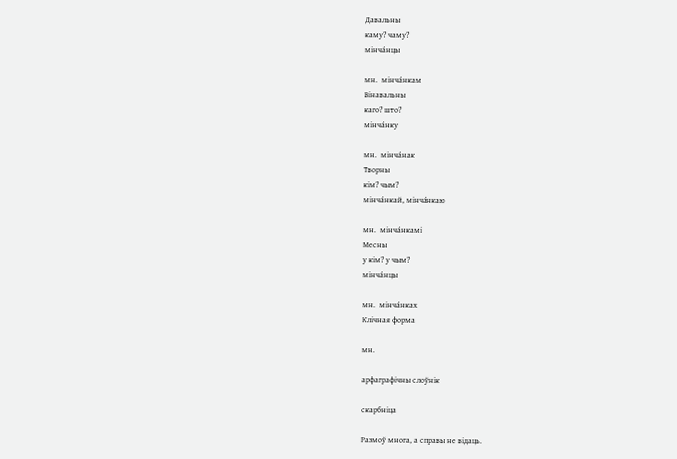Давальны
каму? чаму?
мінча́нцы

мн.  мінча́нкам
Вінавальны
каго? што?
мінча́нку

мн.  мінча́нак
Творны
кім? чым?
мінча́нкай, мінча́нкаю

мн.  мінча́нкамі
Месны
у кім? у чым?
мінча́нцы

мн.  мінча́нках
Клічная форма

мн.

арфаграфічны слоўнік

скарбніца

Размоў многа, а справы не відаць.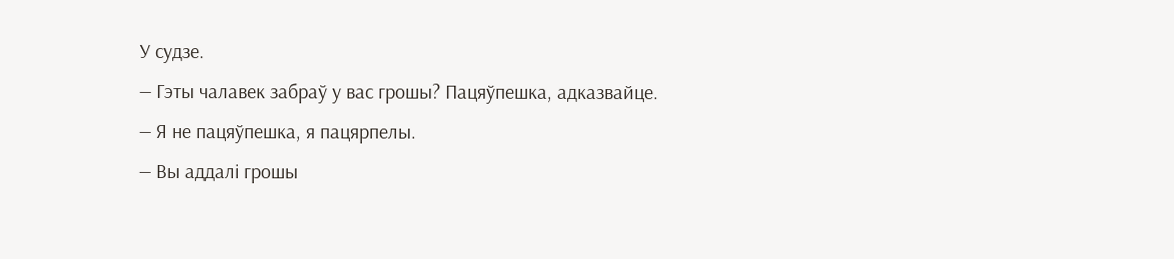У судзе.
— Гэты чалавек забраў у вас грошы? Пацяўпешка, адказвайце.
— Я не пацяўпешка, я пацярпелы.
— Вы аддалі грошы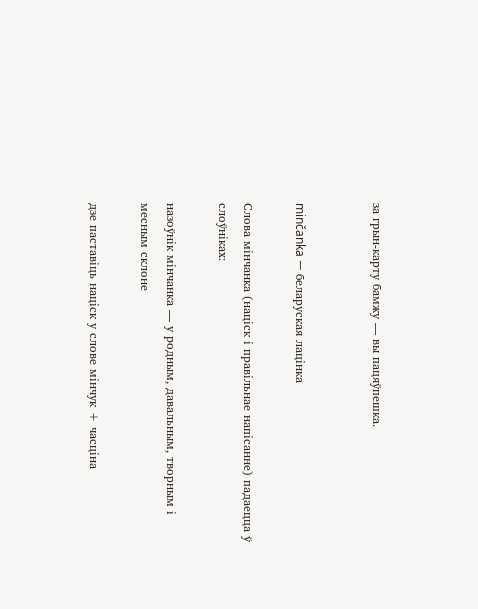за грын-карту бамжу — вы пацяўпешка.


minčanka — беларуская лацінка

Слова мінчанка (націск і правільнае напісанне) падаецца ў слоўніках:

назоўнік мінчанка — у родным, давальным, творным і месным склоне

дзе паставіць націск у слове мінчук + часціна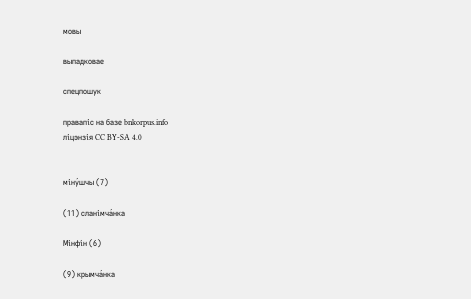мовы

выпадковае

спецпошук

правапіс на базе bnkorpus.info
ліцэнзія CC BY-SA 4.0


міну́шчы (7)

(11) сланімча́нка

Мінфі́н (6)

(9) крымча́нка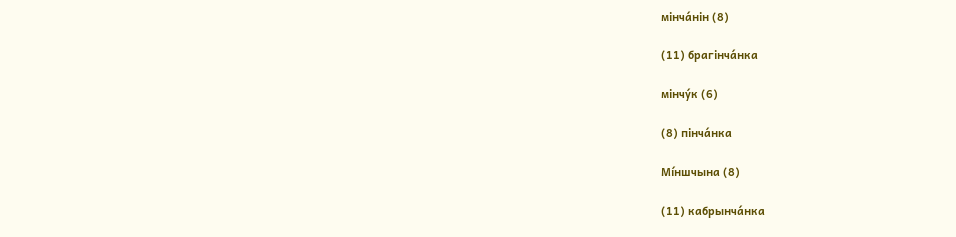мінча́нін (8)

(11) брагінча́нка

мінчу́к (6)

(8) пінча́нка

Мі́ншчына (8)

(11) кабрынча́нка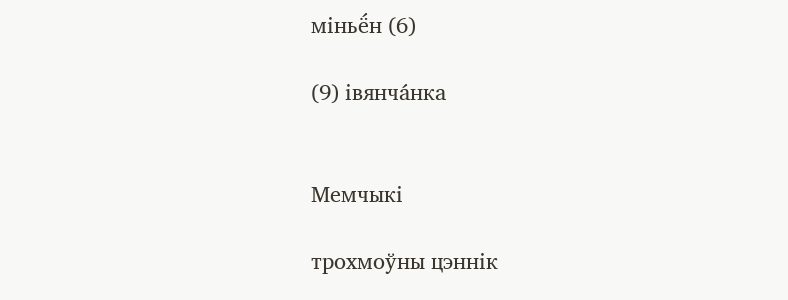міньё́н (6)

(9) івянча́нка


Мемчыкі

трохмоўны цэннік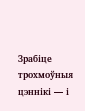Зрабіце трохмоўныя цэннікі — і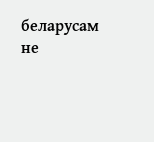беларусам не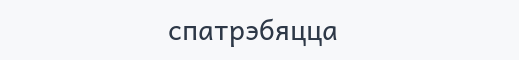спатрэбяцца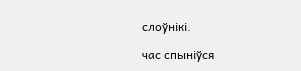слоўнікі.

час спыніўся